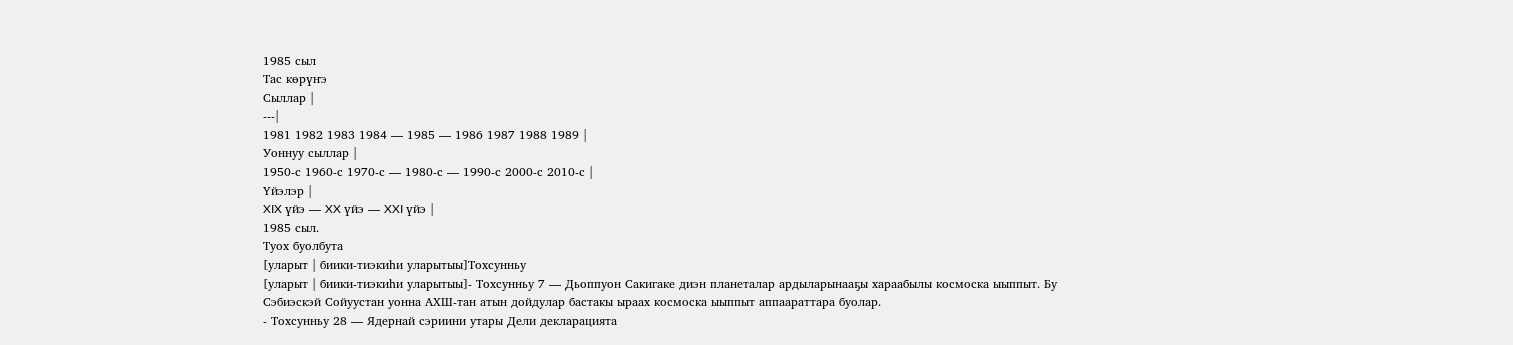1985 сыл
Тас көрүҥэ
Сыллар |
---|
1981 1982 1983 1984 — 1985 — 1986 1987 1988 1989 |
Уоннуу сыллар |
1950-с 1960-с 1970-с — 1980-с — 1990-с 2000-с 2010-с |
Үйэлэр |
XIX үйэ — XX үйэ — XXI үйэ |
1985 сыл.
Туох буолбута
[уларыт | биики-тиэкиһи уларытыы]Тохсунньу
[уларыт | биики-тиэкиһи уларытыы]- Тохсунньу 7 — Дьоппуон Сакигаке диэн планеталар ардыларынааҕы хараабылы космоска ыыппыт. Бу Сэбиэскэй Сойуустан уонна АХШ-тан атын дойдулар бастакы ыраах космоска ыыппыт аппаараттара буолар.
- Тохсунньу 28 — Ядернай сэриини утары Дели декларацията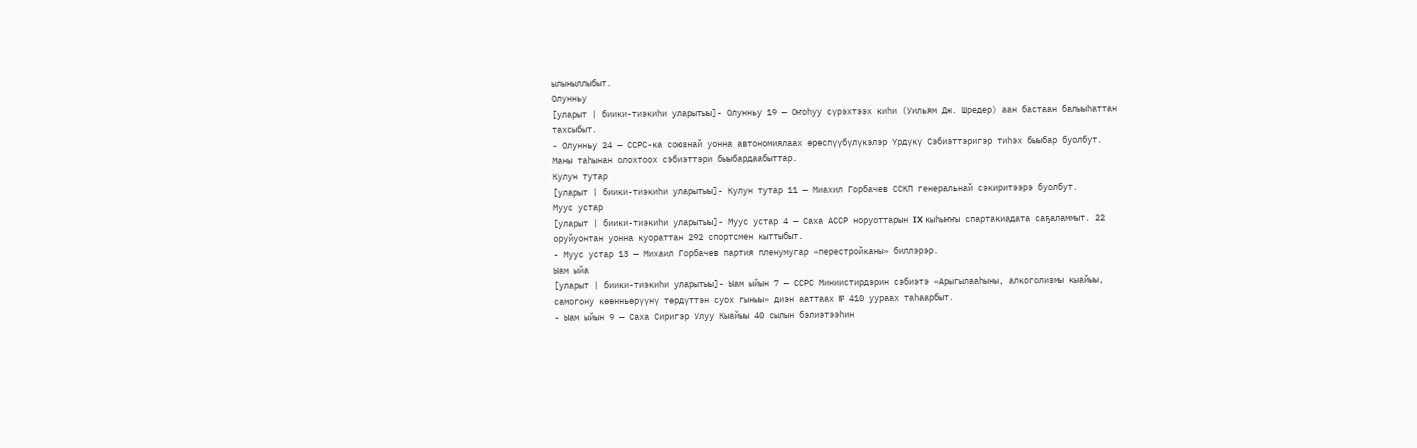ылыныллыбыт.
Олунньу
[уларыт | биики-тиэкиһи уларытыы]- Олунньу 19 — Оҥоһуу сүрэхтээх киһи (Уильям Дж. Шредер) аан бастаан балыыһаттан тахсыбыт.
- Олунньу 24 — ССРС-ка союзнай уонна автономиялаах өрөспүүбүлүкэлэр Үрдүкү Сэбиэттэригэр тиһэх быыбар буолбут. Маны таһынан олохтоох сэбиэттэри быыбардаабыттар.
Кулун тутар
[уларыт | биики-тиэкиһи уларытыы]- Кулун тутар 11 — Миахил Горбачев ССКП генеральнай сэкиритээрэ буолбут.
Муус устар
[уларыт | биики-тиэкиһи уларытыы]- Муус устар 4 — Саха АССР норуоттарын IX кыһыҥҥы спартакиадата саҕаламмыт. 22 оруйуонтан уонна куораттан 292 спортсмен кыттыбыт.
- Муус устар 13 — Михаил Горбачев партия пленумугар «перестройканы» биллэрэр.
Ыам ыйа
[уларыт | биики-тиэкиһи уларытыы]- Ыам ыйын 7 — ССРС Миниистирдэрин сэбиэтэ «Арыгылааһыны, алкоголизмы кыайыы, самогону көөнньөрүүнү төрдүттэн суох гыныы» диэн ааттаах № 410 уураах таһаарбыт.
- Ыам ыйын 9 — Саха Сиригэр Улуу Кыайыы 40 сылын бэлиэтээһин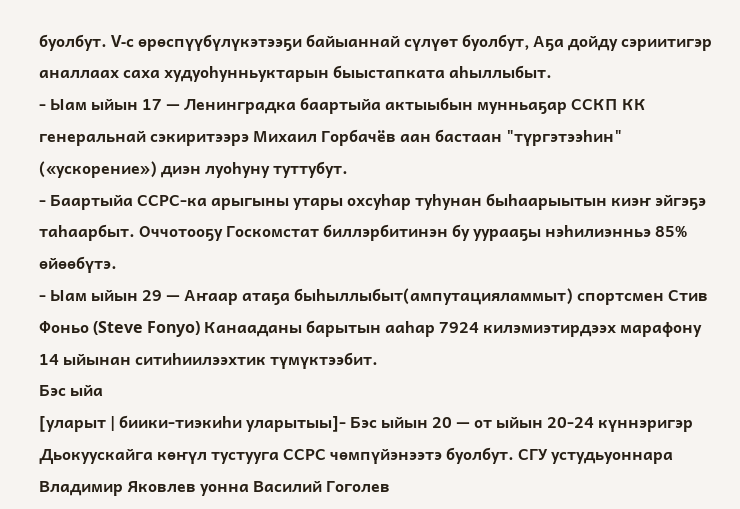буолбут. V-с өрөспүүбүлүкэтээҕи байыаннай сүлүөт буолбут, Аҕа дойду сэриитигэр аналлаах саха худуоһунньуктарын быыстапката аһыллыбыт.
- Ыам ыйын 17 — Ленинградка баартыйа актыыбын мунньаҕар ССКП КК генеральнай сэкиритээрэ Михаил Горбачёв аан бастаан "түргэтээһин" («ускорение») диэн луоһуну туттубут.
- Баартыйа ССРС-ка арыгыны утары охсуһар туһунан быһаарыытын киэҥ эйгэҕэ таһаарбыт. Оччотооҕу Госкомстат биллэрбитинэн бу уурааҕы нэһилиэнньэ 85% өйөөбүтэ.
- Ыам ыйын 29 — Аҥаар атаҕа быһыллыбыт(ампутацияламмыт) спортсмен Стив Фоньо (Steve Fonyo) Канааданы барытын ааһар 7924 килэмиэтирдээх марафону 14 ыйынан ситиһиилээхтик түмүктээбит.
Бэс ыйа
[уларыт | биики-тиэкиһи уларытыы]- Бэс ыйын 20 — от ыйын 20-24 күннэригэр Дьокуускайга көҥүл тустууга ССРС чөмпүйэнээтэ буолбут. СГУ устудьуоннара Владимир Яковлев уонна Василий Гоголев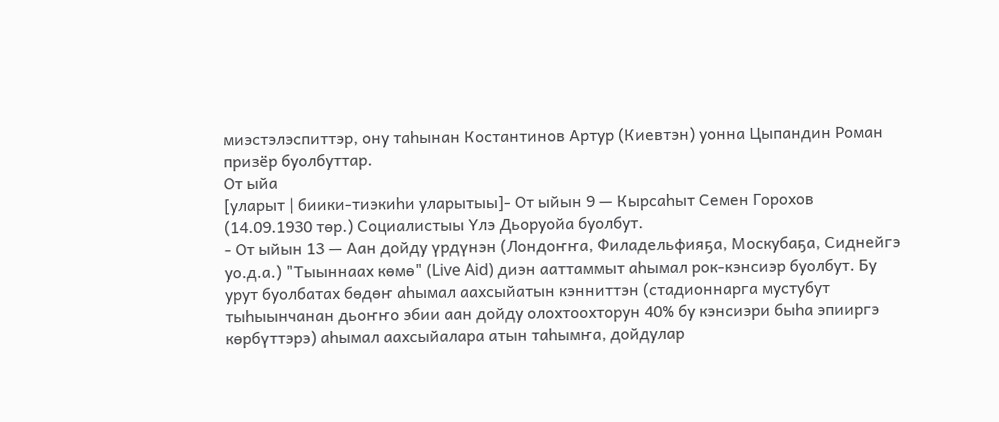миэстэлэспиттэр, ону таһынан Костантинов Артур (Киевтэн) уонна Цыпандин Роман призёр буолбуттар.
От ыйа
[уларыт | биики-тиэкиһи уларытыы]- От ыйын 9 — Кырсаһыт Семен Горохов (14.09.1930 төр.) Социалистыы Үлэ Дьоруойа буолбут.
- От ыйын 13 — Аан дойду үрдүнэн (Лондоҥҥа, Филадельфияҕа, Москубаҕа, Сиднейгэ уо.д.а.) "Тыыннаах көмө" (Live Aid) диэн ааттаммыт аһымал рок-кэнсиэр буолбут. Бу урут буолбатах бөдөҥ аһымал аахсыйатын кэнниттэн (стадионнарга мустубут тыһыынчанан дьоҥҥо эбии аан дойду олохтоохторун 40% бу кэнсиэри быһа эпииргэ көрбүттэрэ) аһымал аахсыйалара атын таһымҥа, дойдулар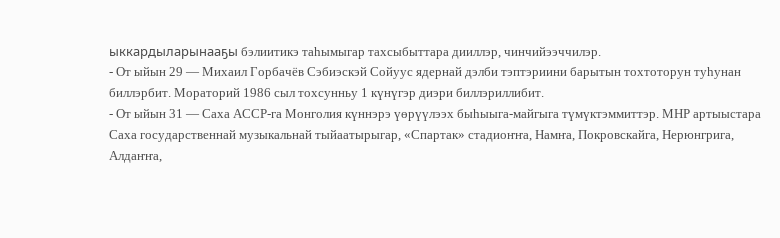ыккардыларынааҕы бэлиитикэ таһымыгар тахсыбыттара дииллэр, чинчийээччилэр.
- От ыйын 29 — Михаил Горбачёв Сэбиэскэй Сойуус ядернай дэлби тэптэриини барытын тохтоторун туһунан биллэрбит. Мораторий 1986 сыл тохсунньу 1 күнүгэр диэри биллэриллибит.
- От ыйын 31 — Саха АССР-га Монголия күннэрэ үөрүүлээх быһыыга-майгыга түмүктэммиттэр. МНР артыыстара Саха государственнай музыкальнай тыйаатырыгар, «Спартак» стадиоҥҥа, Намҥа, Покровскайга, Нерюнгрига, Алдаҥҥа,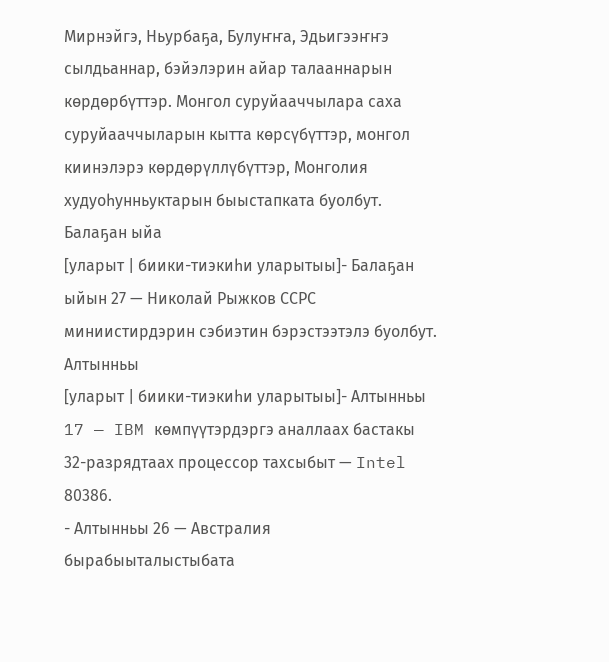Мирнэйгэ, Ньурбаҕа, Булуҥҥа, Эдьигээҥҥэ сылдьаннар, бэйэлэрин айар талааннарын көрдөрбүттэр. Монгол суруйааччылара саха суруйааччыларын кытта көрсүбүттэр, монгол киинэлэрэ көрдөрүллүбүттэр, Монголия худуоһунньуктарын быыстапката буолбут.
Балаҕан ыйа
[уларыт | биики-тиэкиһи уларытыы]- Балаҕан ыйын 27 — Николай Рыжков ССРС миниистирдэрин сэбиэтин бэрэстээтэлэ буолбут.
Алтынньы
[уларыт | биики-тиэкиһи уларытыы]- Алтынньы 17 — IBM көмпүүтэрдэргэ аналлаах бастакы 32-разрядтаах процессор тахсыбыт — Intel 80386.
- Алтынньы 26 — Австралия бырабыыталыстыбата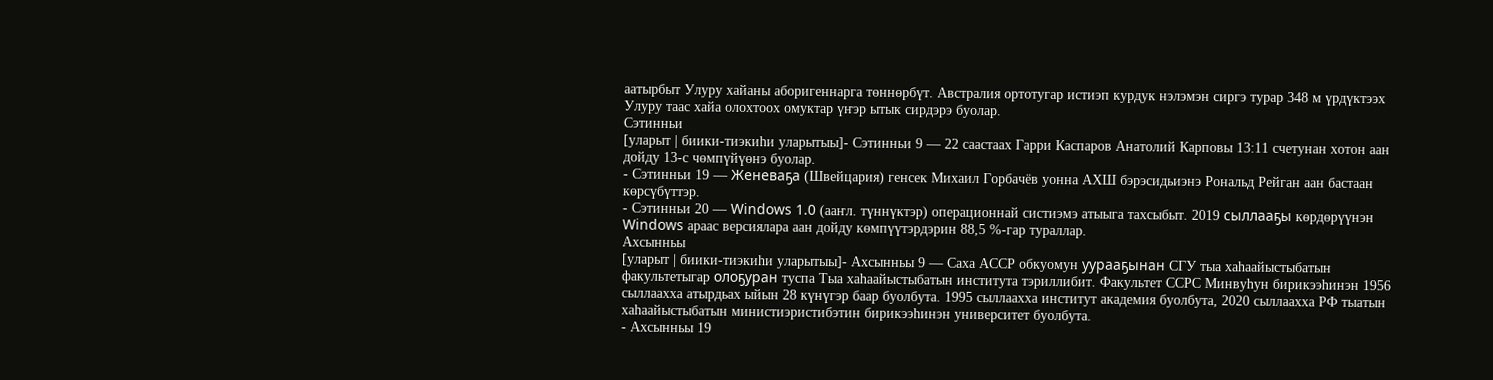аатырбыт Улуру хайаны аборигеннарга төннөрбүт. Австралия ортотугар истиэп курдук нэлэмэн сиргэ турар 348 м үрдүктээх Улуру таас хайа олохтоох омуктар үҥэр ытык сирдэрэ буолар.
Сэтинньи
[уларыт | биики-тиэкиһи уларытыы]- Сэтинньи 9 — 22 саастаах Гарри Каспаров Анатолий Карповы 13:11 счетунан хотон аан дойду 13-с чөмпүйүөнэ буолар.
- Сэтинньи 19 — Женеваҕа (Швейцария) генсек Михаил Горбачёв уонна АХШ бэрэсидьиэнэ Рональд Рейган аан бастаан көрсүбүттэр.
- Сэтинньи 20 — Windows 1.0 (ааҥл. түннүктэр) операционнай систиэмэ атыыга тахсыбыт. 2019 сыллааҕы көрдөрүүнэн Windows араас версиялара аан дойду көмпүүтэрдэрин 88,5 %-гар тураллар.
Ахсынньы
[уларыт | биики-тиэкиһи уларытыы]- Ахсынньы 9 — Саха АССР обкуомун уурааҕынан СГУ тыа хаһаайыстыбатын факультетыгар олоҕуран туспа Тыа хаһаайыстыбатын института тэриллибит. Факультет ССРС Минвуһун бирикээһинэн 1956 сыллаахха атырдьах ыйын 28 күнүгэр баар буолбута. 1995 сыллаахха институт академия буолбута, 2020 сыллаахха РФ тыатын хаһаайыстыбатын министиэристибэтин бирикээһинэн университет буолбута.
- Ахсынньы 19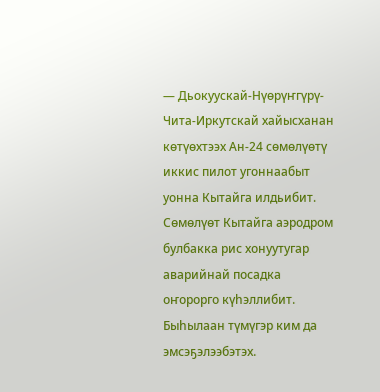— Дьокуускай-Нүөрүҥгүрү-Чита-Иркутскай хайысханан көтүөхтээх Ан-24 сөмөлүөтү иккис пилот угоннаабыт уонна Кытайга илдьибит. Сөмөлүөт Кытайга аэродром булбакка рис хонуутугар аварийнай посадка оҥорорго күһэллибит. Быһылаан түмүгэр ким да эмсэҕэлээбэтэх.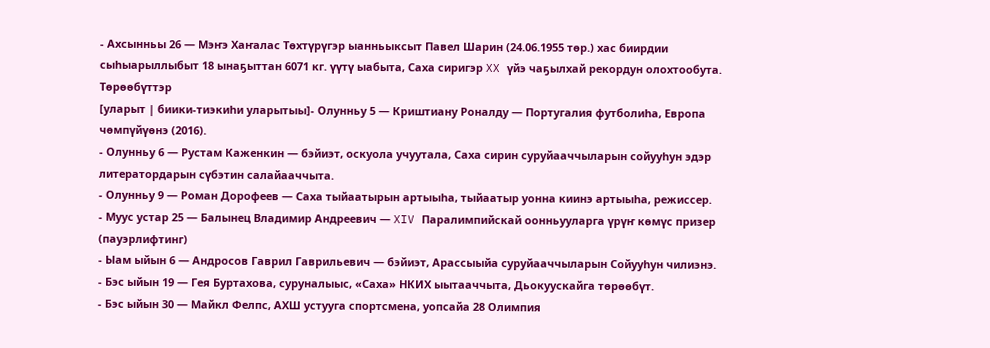- Ахсынньы 26 — Мэҥэ Хаҥалас Төхтүрүгэр ыанньыксыт Павел Шарин (24.06.1955 төр.) хас биирдии сыһыарыллыбыт 18 ынаҕыттан 6071 кг. үүтү ыабыта, Саха сиригэр XX үйэ чаҕылхай рекордун олохтообута.
Төрөөбүттэр
[уларыт | биики-тиэкиһи уларытыы]- Олунньу 5 — Криштиану Роналду — Португалия футболиһа, Европа чөмпүйүөнэ (2016).
- Олунньу 6 — Рустам Каженкин — бэйиэт, оскуола учуутала, Саха сирин суруйааччыларын сойууһун эдэр литератордарын сүбэтин салайааччыта.
- Олунньу 9 — Роман Дорофеев — Саха тыйаатырын артыыһа, тыйаатыр уонна киинэ артыыһа, режиссер.
- Муус устар 25 — Балынец Владимир Андреевич — XIV Паралимпийскай оонньууларга үрүҥ көмүс призер (пауэрлифтинг)
- Ыам ыйын 6 — Андросов Гаврил Гаврильевич — бэйиэт, Арассыыйа суруйааччыларын Сойууһун чилиэнэ.
- Бэс ыйын 19 — Гея Буртахова, суруналыыс, «Саха» НКИХ ыытааччыта, Дьокуускайга төрөөбүт.
- Бэс ыйын 30 — Майкл Фелпс, АХШ устууга спортсмена, уопсайа 28 Олимпия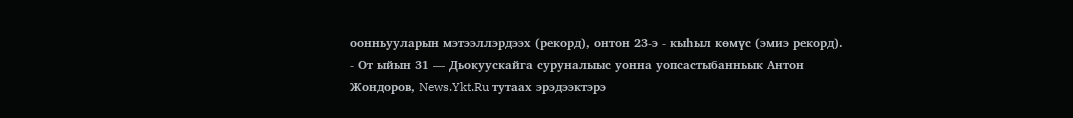оонньууларын мэтээллэрдээх (рекорд), онтон 23-э - кыһыл көмүс (эмиэ рекорд).
- От ыйын 31 — Дьокуускайга суруналыыс уонна уопсастыбанньык Антон Жондоров, News.Ykt.Ru тутаах эрэдээктэрэ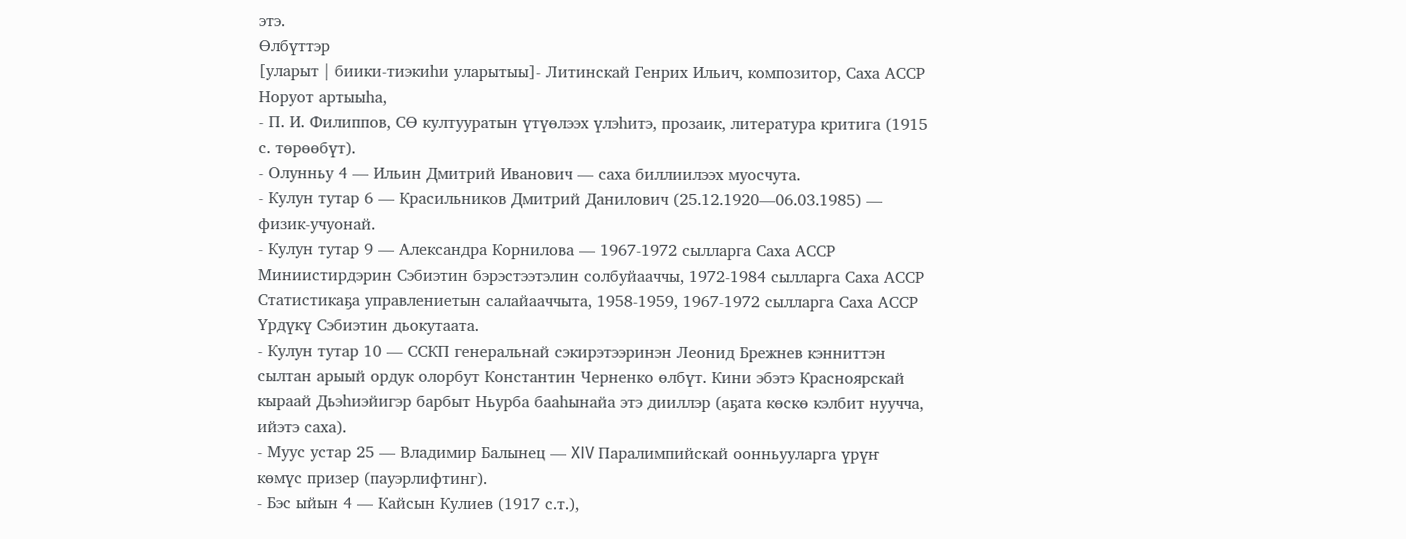этэ.
Өлбүттэр
[уларыт | биики-тиэкиһи уларытыы]- Литинскай Генрих Ильич, композитор, Саха АССР Норуот артыыһа,
- П. И. Филиппов, СӨ култууратын үтүөлээх үлэһитэ, прозаик, литература критига (1915 с. төрөөбүт).
- Олунньу 4 — Ильин Дмитрий Иванович — саха биллиилээх муосчута.
- Кулун тутар 6 — Красильников Дмитрий Данилович (25.12.1920—06.03.1985) — физик-учуонай.
- Кулун тутар 9 — Александра Корнилова — 1967-1972 сылларга Саха АССР Миниистирдэрин Сэбиэтин бэрэстээтэлин солбуйааччы, 1972-1984 сылларга Саха АССР Статистикаҕа управлениетын салайааччыта, 1958-1959, 1967-1972 сылларга Саха АССР Үрдүкү Сэбиэтин дьокутаата.
- Кулун тутар 10 — ССКП генеральнай сэкирэтээринэн Леонид Брежнев кэнниттэн сылтан арыый ордук олорбут Константин Черненко өлбүт. Кини эбэтэ Красноярскай кыраай Дьэһиэйигэр барбыт Ньурба бааһынайа этэ дииллэр (аҕата көскө кэлбит нуучча, ийэтэ саха).
- Муус устар 25 — Владимир Балынец — XIV Паралимпийскай оонньууларга үрүҥ көмүс призер (пауэрлифтинг).
- Бэс ыйын 4 — Кайсын Кулиев (1917 с.т.),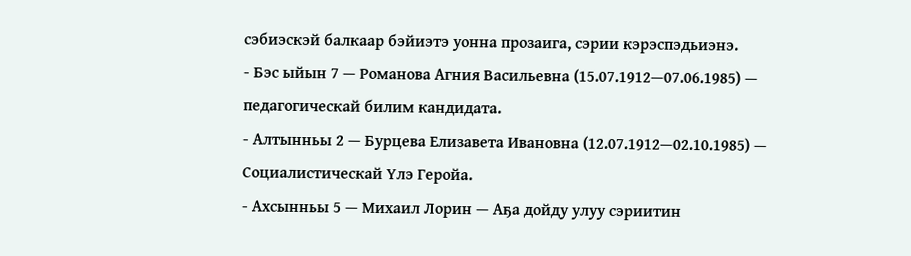сэбиэскэй балкаар бэйиэтэ уонна прозаига, сэрии кэрэспэдьиэнэ.
- Бэс ыйын 7 — Романова Агния Васильевна (15.07.1912—07.06.1985) — педагогическай билим кандидата.
- Алтынньы 2 — Бурцева Елизавета Ивановна (12.07.1912—02.10.1985) — Социалистическай Үлэ Геройа.
- Ахсынньы 5 — Михаил Лорин — Аҕа дойду улуу сэриитин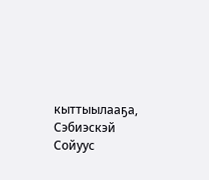кыттыылааҕа, Сэбиэскэй Сойуус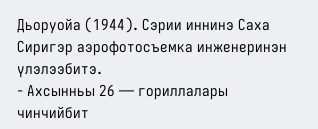Дьоруойа (1944). Сэрии иннинэ Саха Сиригэр аэрофотосъемка инженеринэн үлэлээбитэ.
- Ахсынньы 26 — гориллалары чинчийбит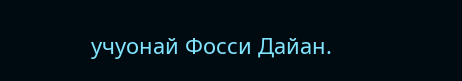учуонай Фосси Дайан.